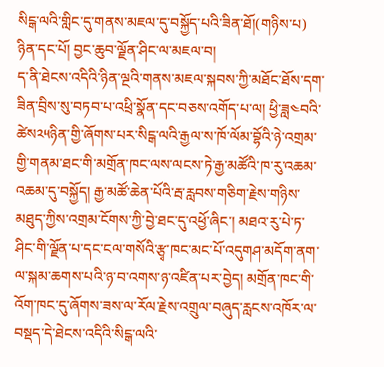སིངྒ་ལའི་གླིང་དུ་གནས་མཇལ་དུ་བསྐྱོད་པའི་ཟིན་ཐོ།(གཉིས་པ)
ཉིན་དང་པོ། བྱང་ཆུབ་ལྗོན་ཤིང་ལ་མཇལ་བ།
ད་ནི་ཐེངས་འདིའི་ཉིན་ལྔའི་གནས་མཇལ་སྐབས་ཀྱི་མཐོང་ཐོས་དག་ཟིན་བྲིས་སུ་བཏབ་པ་འཕྲི་སྣོན་དང་བཅས་འགོད་པ་ལ། ཕྱི་ཟླ༤བའི་ཚེས༢༥ཉིན་གྱི་ཞོགས་པར་སིངྒ་ལའི་རྒྱལ་ས་ཁོ་ལོམ་བྷོའི་ཉེ་འགྲམ་གྱི་གནམ་ཐང་གི་མགྲོན་ཁང་ལས་ལངས་ཏེ་རྒྱ་མཚོའི་ཁ་རུ་འཆམ་འཆམ་དུ་བསྐྱོད། རྒྱ་མཚོ་ཆེན་པོའི་རྦ་རླབས་གཅིག་རྗེས་གཉིས་མཐུད་ཀྱིས་འགྲམ་ངོགས་ཀྱི་བྱེ་ཐང་དུ་འཕྱོ་ཞིང་། མཐའ་རུ་པེ་ཏ་ཤིང་གི་ལྗོན་པ་དང་ངལ་གསོའི་རྩྭ་ཁང་མང་པོ་འདུགཤ་མདོག་ནག་ལ་སྐམ་ཆགས་པའི་ཉ་བ་འགས་ཉ་འཛིན་པར་བྱེད། མགྲོན་ཁང་གི་འོག་ཁང་དུ་ཞོགས་ཟས་ལ་རོལ་རྗེས་འགྲུལ་བཞུད་རླངས་འཁོར་ལ་བསྡད་དེ་ཐེངས་འདིའི་སིངྒ་ལའི་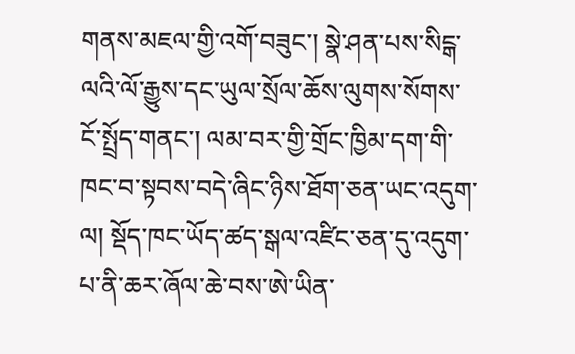གནས་མཇལ་གྱི་འགོ་བཟུང་། སྣེ་ཤན་པས་སིངྒ་ལའི་ལོ་རྒྱུས་དང་ཡུལ་སྲོལ་ཆོས་ལུགས་སོགས་ངོ་སྤྲོད་གནང་། ལམ་བར་གྱི་གྲོང་ཁྱིམ་དག་གི་ཁང་བ་སྟབས་བདེ་ཞིང་ཉིས་ཐོག་ཅན་ཡང་འདུག་ལ། སྡོད་ཁང་ཡོད་ཚད་སྒལ་འཛིང་ཅན་དུ་འདུག་པ་ནི་ཆར་ཞོལ་ཆེ་བས་ཨེ་ཡིན་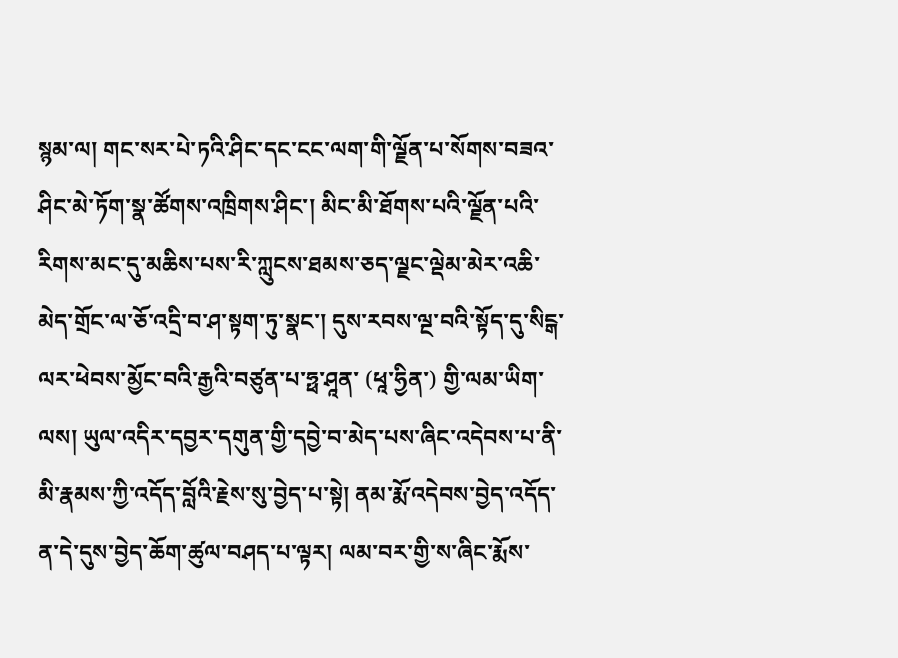སྙམ་ལ། གང་སར་པེ་ཏའི་ཤིང་དང་ངང་ལག་གི་ལྗོན་པ་སོགས་བཟའ་ཤིང་མེ་ཏོག་སྣ་ཚོགས་འཁྲིགས་ཤིང་། མིང་མི་ཐོགས་པའི་ལྗོན་པའི་རིགས་མང་དུ་མཆིས་པས་རི་ཀླུངས་ཐམས་ཅད་ལྗང་ལྡེམ་མེར་འཆི་མེད་གྲོང་ལ་ཅོ་འདྲི་བ་ཤ་སྟག་ཏུ་སྣང་། དུས་རབས་ལྔ་བའི་སྟོད་དུ་སིངྒ་ལར་ཕེབས་མྱོང་བའི་རྒྱའི་བཙུན་པ་ཧྥ་ཤཱན་ (ཕཱ་ཧྱིན་) གྱི་ལམ་ཡིག་ལས། ཡུལ་འདིར་དབྱར་དགུན་གྱི་དབྱེ་བ་མེད་པས་ཞིང་འདེབས་པ་ནི་མི་རྣམས་ཀྱི་འདོད་བློའི་རྗེས་སུ་བྱེད་པ་སྟེ། ནམ་རྨོ་འདེབས་བྱེད་འདོད་ན་དེ་དུས་བྱེད་ཆོག་ཚུལ་བཤད་པ་ལྟར། ལམ་བར་གྱི་ས་ཞིང་རྨོས་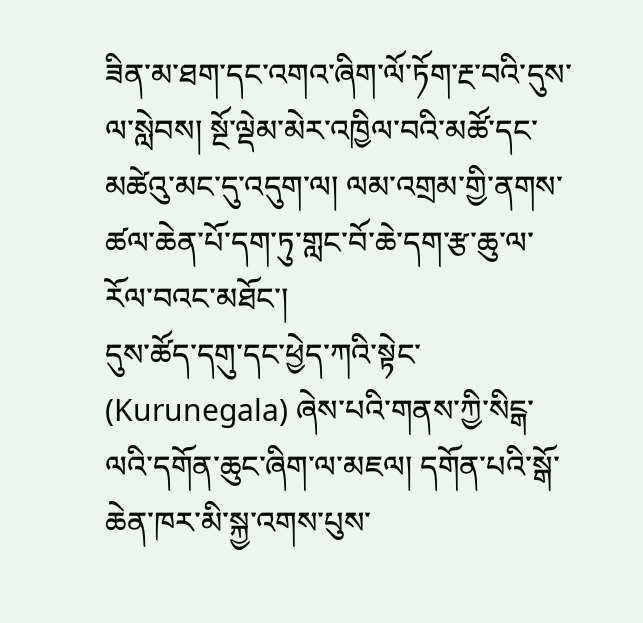ཟིན་མ་ཐག་དང་འགའ་ཞིག་ལོ་ཏོག་རྔ་བའི་དུས་ལ་སླེབས། སྔོ་ལྡེམ་མེར་འཁྱིལ་བའི་མཚོ་དང་མཚེའུ་མང་དུ་འདུག་ལ། ལམ་འགྲམ་གྱི་ནགས་ཚལ་ཆེན་པོ་དག་ཏུ་གླང་བོ་ཆེ་དག་རྩ་ཆུ་ལ་རོལ་བའང་མཐོང་།
དུས་ཚོད་དགུ་དང་ཕྱེད་ཀའི་སྟེང་ (Kurunegala) ཞེས་པའི་གནས་ཀྱི་སིངྒ་ལའི་དགོན་ཆུང་ཞིག་ལ་མཇལ། དགོན་པའི་སྒོ་ཆེན་ཁར་མི་སྐྱ་འགས་པུས་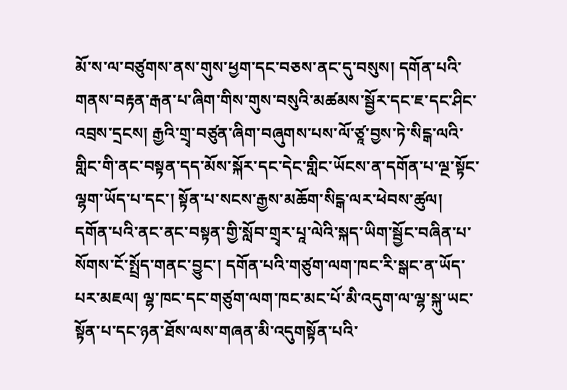མོ་ས་ལ་བཙུགས་ནས་གུས་ཕྱག་དང་བཅས་ནང་དུ་བསུས། དགོན་པའི་གནས་བརྟན་རྒན་པ་ཞིག་གིས་གུས་བསུའི་མཚམས་སྦྱོར་དང་ཇ་དང་ཤིང་འབྲས་དྲངས། རྒྱའི་གྲྭ་བཙུན་ཞིག་བཞུགས་པས་ལོ་ཙཱ་བྱས་ཏེ་སིངྒ་ལའི་གླིང་གི་ནང་བསྟན་དད་མོས་སྐོར་དང་དེང་གླིང་ཡོངས་ན་དགོན་པ་ལྔ་སྟོང་ལྷག་ཡོད་པ་དང་། སྟོན་པ་སངས་རྒྱས་མཆོག་སིངྒ་ལར་ཕེབས་ཚུལ། དགོན་པའི་ནང་ནང་བསྟན་གྱི་སློབ་གྲྭར་པཱ་ལེའི་སྐད་ཡིག་སྦྱོང་བཞིན་པ་སོགས་ངོ་སྤྲོད་གནང་བྱུང་། དགོན་པའི་གཙུག་ལག་ཁང་རི་སྒང་ན་ཡོད་པར་མཇལ། ལྷ་ཁང་དང་གཙུག་ལག་ཁང་མང་པོ་མི་འདུག་ལ་ལྷ་སྐུ་ཡང་སྟོན་པ་དང་ཉན་ཐོས་ལས་གཞན་མི་འདུགསྟོན་པའི་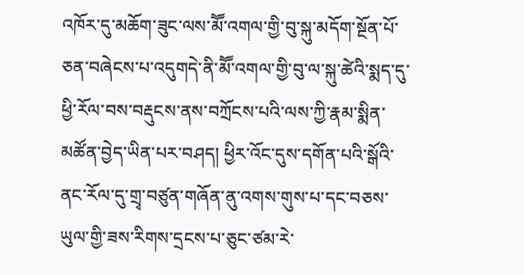འཁོར་དུ་མཆོག་ཟུང་ལས་མཽ་འགལ་གྱི་བུ་སྐུ་མདོག་སྔོན་པོ་ཅན་བཞེངས་པ་འདུགདེ་ནི་མཽ་འགལ་གྱི་བུ་ལ་སྐུ་ཚེའི་སྨད་དུ་ཕྱི་རོལ་བས་བརྡུངས་ནས་བཀྲོངས་པའི་ལས་ཀྱི་རྣམ་སྨིན་མཚོན་བྱེད་ཡིན་པར་བཤད། ཕྱིར་འོང་དུས་དགོན་པའི་སྒོའི་ནང་རོལ་དུ་གྲྭ་བཙུན་གཞོན་ནུ་འགས་གུས་པ་དང་བཅས་ཡུལ་གྱི་ཟས་རིགས་དྲངས་པ་ཅུང་ཙམ་རེ་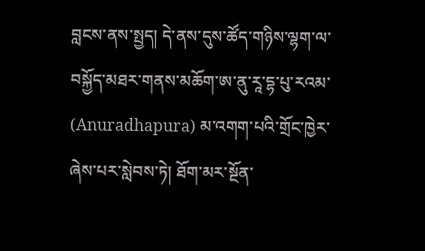བླངས་ནས་སྤྱད། དེ་ནས་དུས་ཚོད་གཉིས་ལྷག་ལ་བསྐྱོད་མཐར་གནས་མཆོག་ཨ་ནུ་རཱ་དྷ་པུ་རའམ་ (Anuradhapura) མ་འགག་པའི་གྲོང་ཁྱེར་ཞེས་པར་སླེབས་ཏེ། ཐོག་མར་སྔོན་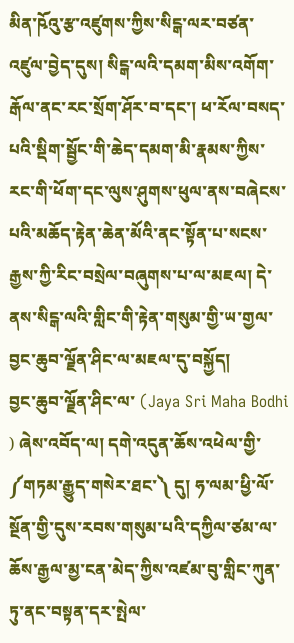མིན་ཥོའུ་རྩ་འཛུགས་ཀྱིས་སིངྒ་ལར་བཙན་འཛུལ་བྱེད་དུས། སིངྒ་ལའི་དམག་མིས་འགོག་རྒོལ་ནང་རང་སྲོག་ཤོར་བ་དང་། ཕ་རོལ་བསད་པའི་སྡིག་སྦྱོང་གི་ཆེད་དམག་མི་རྣམས་ཀྱིས་རང་གི་ཕོག་དང་ལུས་ཤུགས་ཕུལ་ནས་བཞེངས་པའི་མཆོད་རྟེན་ཆེན་མོའི་ནང་སྟོན་པ་སངས་རྒྱས་ཀྱི་རིང་བསྲེལ་བཞུགས་པ་ལ་མཇལ། དེ་ནས་སིངྒ་ལའི་གླིང་གི་རྟེན་གསུམ་གྱི་ཡ་གྱལ་བྱང་ཆུབ་ལྗོན་ཤིང་ལ་མཇལ་དུ་བསྐྱོད།
བྱང་ཆུབ་ལྗོན་ཤིང་ལ་ (Jaya Sri Maha Bodhi ) ཞེས་འབོད་ལ། དགེ་འདུན་ཆོས་འཕེལ་གྱི་ ༼གཏམ་རྒྱུད་གསེར་ཐང་༽ དུ། ཧ་ལམ་ཕྱི་ལོ་སྔོན་གྱི་དུས་རབས་གསུམ་པའི་དཀྱིལ་ཙམ་ལ་ཆོས་རྒྱལ་མྱ་ངན་མེད་ཀྱིས་འཛམ་བུ་གླིང་ཀུན་ཏུ་ནང་བསྟན་དར་སྤེལ་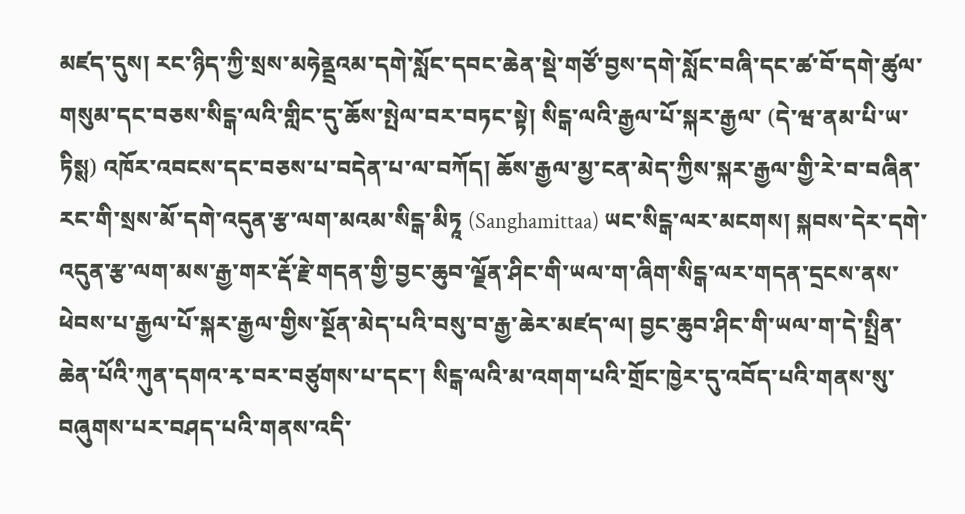མཛད་དུས། རང་ཉིད་ཀྱི་སྲས་མཧེནྡྲའམ་དགེ་སློང་དབང་ཆེན་སྡེ་གཙོ་བྱས་དགེ་སློང་བཞི་དང་ཚ་བོ་དགེ་ཚུལ་གསུམ་དང་བཅས་སིངྒ་ལའི་གླིང་དུ་ཆོས་སྤེལ་བར་བཏང་སྟེ། སིངྒ་ལའི་རྒྱལ་པོ་སྐར་རྒྱལ་ (དེ་ཝ་ནམ་པི་ཡ་ཏིསྶ) འཁོར་འབངས་དང་བཅས་པ་བདེན་པ་ལ་བཀོད། ཆོས་རྒྱལ་མྱ་ངན་མེད་ཀྱིས་སྐར་རྒྱལ་གྱི་རེ་བ་བཞིན་རང་གི་སྲས་མོ་དགེ་འདུན་རྩ་ལག་མའམ་སིངྒ་མིཏཱ (Sanghamittaa) ཡང་སིངྒ་ལར་མངགས། སྐབས་དེར་དགེ་འདུན་རྩ་ལག་མས་རྒྱ་གར་རྡོ་རྗེ་གདན་གྱི་བྱང་ཆུབ་ལྗོན་ཤིང་གི་ཡལ་ག་ཞིག་སིངྒ་ལར་གདན་དྲངས་ནས་ཕེབས་པ་རྒྱལ་པོ་སྐར་རྒྱལ་གྱིས་སྔོན་མེད་པའི་བསུ་བ་རྒྱ་ཆེར་མཛད་ལ། བྱང་ཆུབ་ཤིང་གི་ཡལ་ག་དེ་སྤྲིན་ཆེན་པོའི་ཀུན་དགའ་རྭ་བར་བཙུགས་པ་དང་། སིངྒ་ལའི་མ་འགག་པའི་གྲོང་ཁྱེར་དུ་འབོད་པའི་གནས་སུ་བཞུགས་པར་བཤད་པའི་གནས་འདི་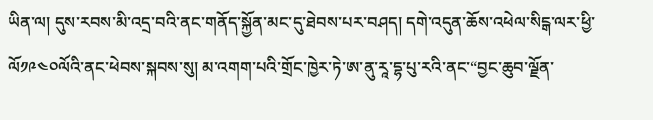ཡིན་ལ། དུས་རབས་མི་འདྲ་བའི་ནང་གནོད་སྐྱོན་མང་དུ་ཐེབས་པར་བཤད། དགེ་འདུན་ཆོས་འཕེལ་སིངྒ་ལར་ཕྱི་ལོ༡༩༤༠ལོའི་ནང་ཕེབས་སྐབས་སུ། མ་འགག་པའི་གྲོང་ཁྱེར་ཏེ་ཨ་ནུ་རཱ་དྷ་པུ་རའི་ནང་“བྱང་ཆུབ་ལྗོན་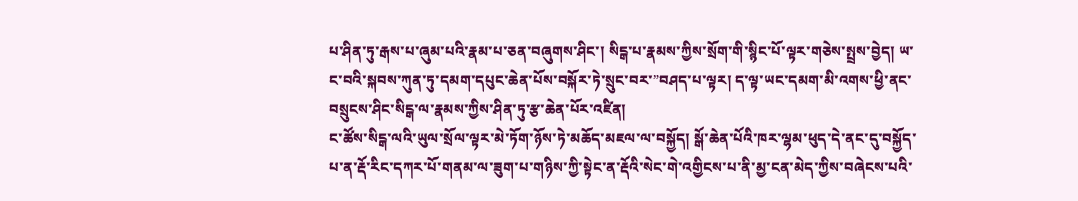པ་ཤིན་ཏུ་རྒས་པ་ཞུམ་པའི་རྣམ་པ་ཅན་བཞུགས་ཤིང་། སིངྒ་པ་རྣམས་ཀྱིས་སྲོག་གི་སྙིང་པོ་ལྟར་གཅེས་སྤྲས་བྱེད། ཡ་ང་བའི་སྐབས་ཀུན་ཏུ་དམག་དཔུང་ཆེན་པོས་བསྐོར་ཏེ་སྲུང་བར་”བཤད་པ་ལྟར། ད་ལྟ་ཡང་དམག་མི་འགས་ཕྱི་ནང་བསྲུངས་ཤིང་སིངྒ་ལ་རྣམས་ཀྱིས་ཤིན་ཏུ་རྩ་ཆེན་པོར་འཛིན།
ང་ཚོས་སིངྒ་ལའི་ཡུལ་སྲོལ་ལྟར་མེ་ཏོག་ཉོས་ཏེ་མཆོད་མཇལ་ལ་བསྐྱོད། སྒོ་ཆེན་པོའི་ཁར་ལྷམ་ཕུད་དེ་ནང་དུ་བསྐྱོད་པ་ན་རྡོ་རིང་དཀར་པོ་གནམ་ལ་ཟུག་པ་གཉིས་ཀྱི་སྟེང་ན་རྡོའི་སེང་གེ་འགྱིངས་པ་ནི་མྱ་ངན་མེད་ཀྱིས་བཞེངས་པའི་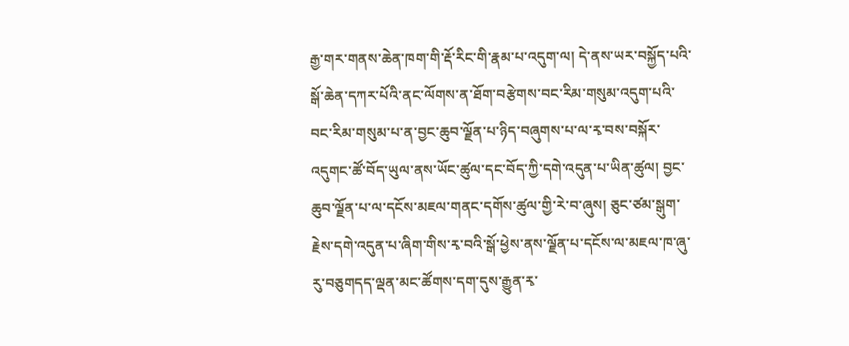རྒྱ་གར་གནས་ཆེན་ཁག་གི་རྡོ་རིང་གི་རྣམ་པ་འདུག་ལ། དེ་ནས་ཡར་བསྐྱོད་པའི་སྒོ་ཆེན་དཀར་པོའི་ནང་ལོགས་ན་ཐོག་བརྩེགས་བང་རིམ་གསུམ་འདུག་པའི་བང་རིམ་གསུམ་པ་ན་བྱང་ཆུབ་ལྗོན་པ་ཉིད་བཞུགས་པ་ལ་རྭ་བས་བསྐོར་འདུགང་ཚོ་བོད་ཡུལ་ནས་ཡོང་ཚུལ་དང་བོད་ཀྱི་དགེ་འདུན་པ་ཡིན་ཚུལ། བྱང་ཆུབ་ལྗོན་པ་ལ་དངོས་མཇལ་གནང་དགོས་ཚུལ་གྱི་རེ་བ་ཞུས། ཅུང་ཙམ་སྒུག་རྗེས་དགེ་འདུན་པ་ཞིག་གིས་རྭ་བའི་སྒོ་ཕྱེས་ནས་ལྗོན་པ་དངོས་ལ་མཇལ་ཁ་ཞུ་རུ་བཅུགདད་ལྡན་མང་ཚོགས་དག་དུས་རྒྱུན་རྭ་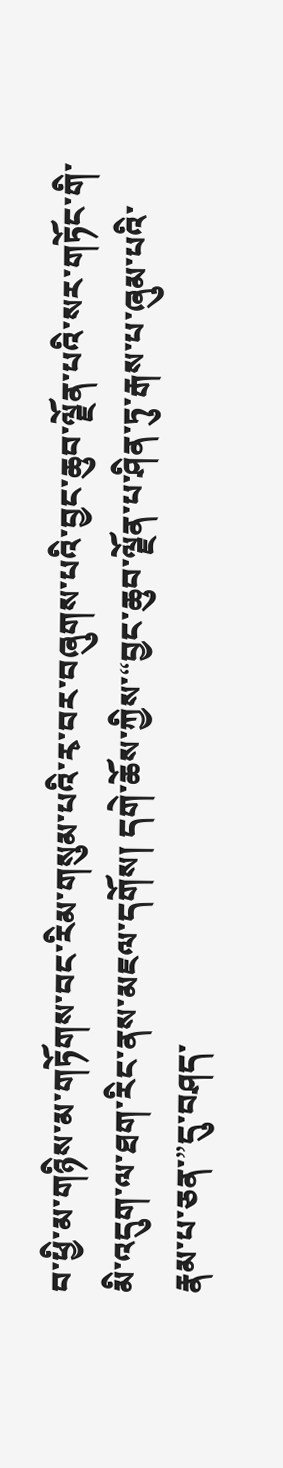བ་ཕྱི་མ་གཉིས་མ་གཏོགས་བང་རིམ་གསུམ་པའི་རྭ་བར་བཞུགས་པའི་བྱང་ཆུབ་ལྗོན་པའི་སར་གཏོང་གི་མི་འདུག་ལ་ཐག་རིང་ནས་མཇལ་དགོས། དགེ་ཆོས་ཀྱིས་“བྱང་ཆུབ་ལྗོན་པ་ཤིན་ཏུ་རྒས་པ་ཞུམ་པའི་རྣམ་པ་ཅན་”དུ་བཤད་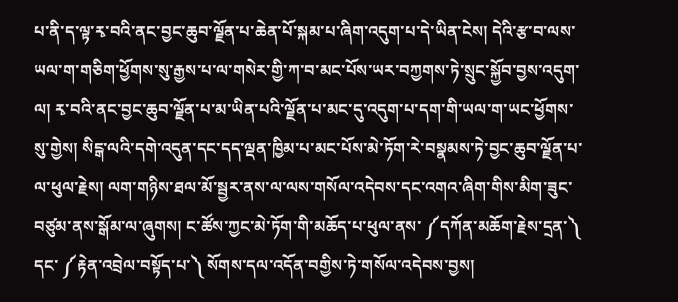པ་ནི་ད་ལྟ་རྭ་བའི་ནང་བྱང་ཆུབ་ལྗོན་པ་ཆེན་པོ་སྐམ་པ་ཞིག་འདུག་པ་དེ་ཡིན་ངེས། དེའི་རྩ་བ་ལས་ཡལ་ག་གཅིག་ཕྱོགས་སུ་རྒྱས་པ་ལ་གསེར་གྱི་ཀ་བ་མང་པོས་ཡར་བཀྱགས་ཏེ་སྲུང་སྐྱོབ་བྱས་འདུག་ལ། རྭ་བའི་ནང་བྱང་ཆུབ་ལྗོན་པ་མ་ཡིན་པའི་ལྗོན་པ་མང་དུ་འདུག་པ་དག་གི་ཡལ་ག་ཡང་ཕྱོགས་སུ་གྱེས། སིངྒ་ལའི་དགེ་འདུན་དང་དད་ལྡན་ཁྱིམ་པ་མང་པོས་མེ་ཏོག་རེ་བསྣམས་ཏེ་བྱང་ཆུབ་ལྗོན་པ་ལ་ཕུལ་རྗེས། ལག་གཉིས་ཐལ་མོ་སྦྱར་ནས་ལ་ལས་གསོལ་འདེབས་དང་འགའ་ཞིག་གིས་མིག་ཟུང་བཙུམ་ནས་སྒོམ་ལ་ཞུགས། ང་ཚོས་ཀྱང་མེ་ཏོག་གི་མཆོད་པ་ཕུལ་ནས་ ༼དཀོན་མཆོག་རྗེས་དྲན་༽ དང་ ༼རྟེན་འབྲེལ་བསྟོད་པ་༽ སོགས་དལ་འདོན་བགྱིས་ཏེ་གསོལ་འདེབས་བྱས།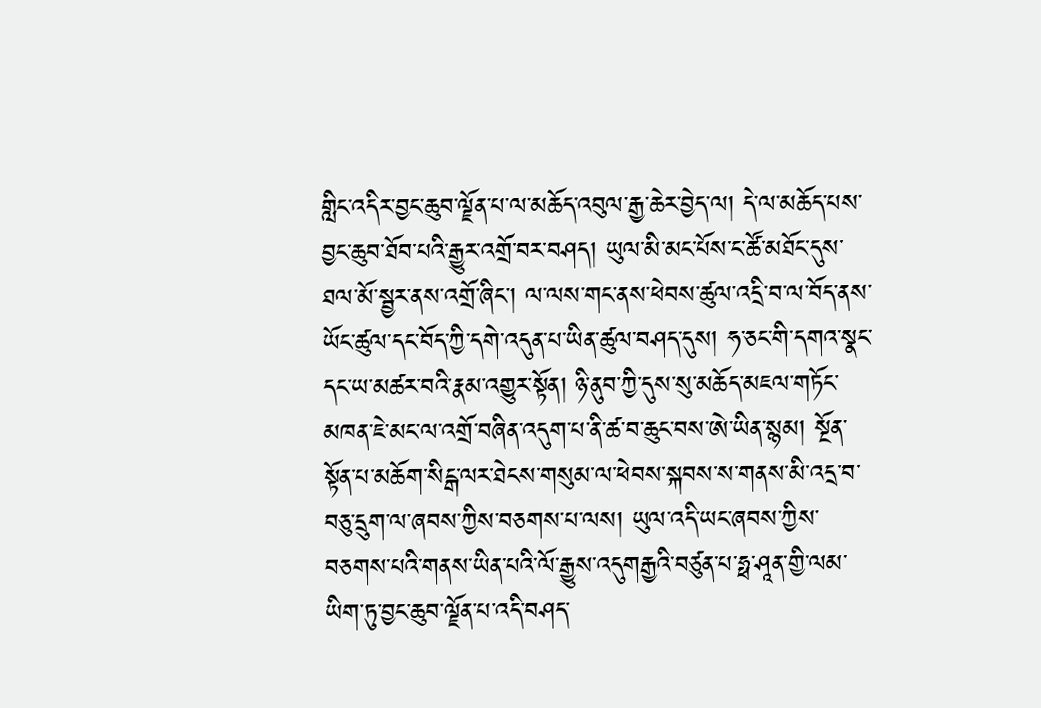གླིང་འདིར་བྱང་ཆུབ་ལྗོན་པ་ལ་མཆོད་འབུལ་རྒྱ་ཆེར་བྱེད་ལ། དེ་ལ་མཆོད་པས་བྱང་ཆུབ་ཐོབ་པའི་རྒྱུར་འགྲོ་བར་བཤད། ཡུལ་མི་མང་པོས་ང་ཚོ་མཐོང་དུས་ཐལ་མོ་སྦྱར་ནས་འགྲོ་ཞིང་། ལ་ལས་གང་ནས་ཕེབས་ཚུལ་འདྲི་བ་ལ་བོད་ནས་ཡོང་ཚུལ་དང་བོད་ཀྱི་དགེ་འདུན་པ་ཡིན་ཚུལ་བཤད་དུས། ཧ་ཅང་གི་དགའ་སྣང་དང་ཡ་མཚར་བའི་རྣམ་འགྱུར་སྟོན། ཉི་ནུབ་ཀྱི་དུས་སུ་མཆོད་མཇལ་གཏོང་མཁན་ཇེ་མང་ལ་འགྲོ་བཞིན་འདུག་པ་ནི་ཚ་བ་ཆུང་བས་ཨེ་ཡིན་སྙམ། སྔོན་སྟོན་པ་མཆོག་སིངྒ་ལར་ཐེངས་གསུམ་ལ་ཕེབས་སྐབས་ས་གནས་མི་འདྲ་བ་བཅུ་དྲུག་ལ་ཞབས་ཀྱིས་བཅགས་པ་ལས། ཡུལ་འདི་ཡང་ཞབས་ཀྱིས་བཅགས་པའི་གནས་ཡིན་པའི་ལོ་རྒྱུས་འདུགརྒྱའི་བཙུན་པ་ཧྥ་ཤཱན་གྱི་ལམ་ཡིག་ཏུ་བྱང་ཆུབ་ལྗོན་པ་འདི་བཤད་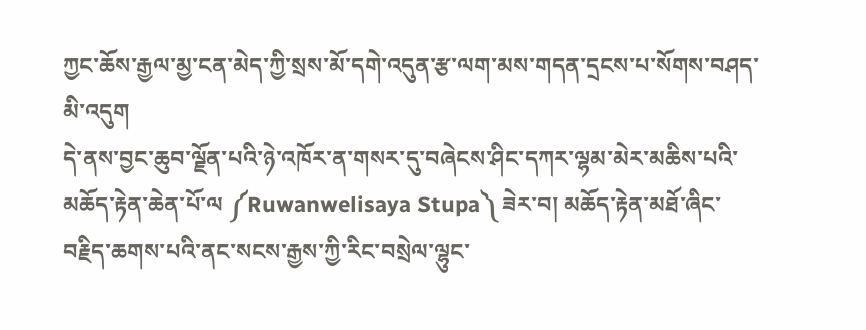ཀྱང་ཆོས་རྒྱལ་མྱ་ངན་མེད་ཀྱི་སྲས་མོ་དགེ་འདུན་རྩ་ལག་མས་གདན་དྲངས་པ་སོགས་བཤད་མི་འདུག
དེ་ནས་བྱང་ཆུབ་ལྗོན་པའི་ཉེ་འཁོར་ན་གསར་དུ་བཞེངས་ཤིང་དཀར་ལྷམ་མེར་མཆིས་པའི་མཆོད་རྟེན་ཆེན་པོ་ལ ༼Ruwanwelisaya Stupa༽ ཟེར་བ། མཆོད་རྟེན་མཐོ་ཞིང་བརྗིད་ཆགས་པའི་ནང་སངས་རྒྱས་ཀྱི་རིང་བསྲེལ་ལྷུང་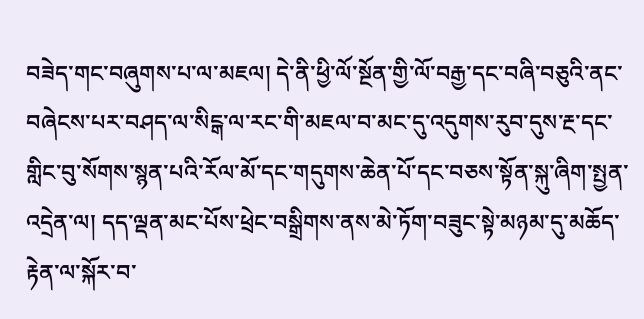བཟེད་གང་བཞུགས་པ་ལ་མཇལ། དེ་ནི་ཕྱི་ལོ་སྔོན་གྱི་ལོ་བརྒྱ་དང་བཞི་བཅུའི་ནང་བཞེངས་པར་བཤད་ལ་སིངྒ་ལ་རང་གི་མཇལ་བ་མང་དུ་འདུགས་རུབ་དུས་རྔ་དང་གླིང་བུ་སོགས་སྙན་པའི་རོལ་མོ་དང་གདུགས་ཆེན་པོ་དང་བཅས་སྟོན་སྐུ་ཞིག་སྤྱན་འདྲེན་ལ། དད་ལྡན་མང་པོས་ཕྲེང་བསྒྲིགས་ནས་མེ་ཏོག་བཟུང་སྟེ་མཉམ་དུ་མཆོད་རྟེན་ལ་སྐོར་བ་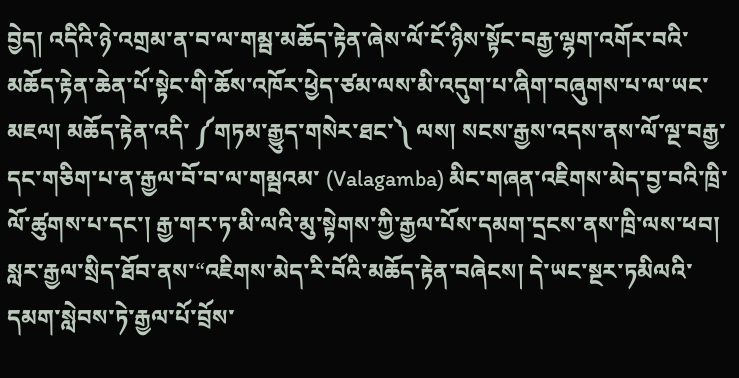བྱེད། འདིའི་ཉེ་འགྲམ་ན་བ་ལ་གམྦ་མཆོད་རྟེན་ཞེས་ལོ་ངོ་ཉིས་སྟོང་བརྒྱ་ལྷག་འགོར་བའི་མཆོད་རྟེན་ཆེན་པོ་སྟེང་གི་ཆོས་འཁོར་ཕྱེད་ཙམ་ལས་མི་འདུག་པ་ཞིག་བཞུགས་པ་ལ་ཡང་མཇལ། མཆོད་རྟེན་འདི་ ༼གཏམ་རྒྱུད་གསེར་ཐང་༽ ལས། སངས་རྒྱས་འདས་ནས་ལོ་ལྔ་བརྒྱ་དང་གཅིག་པ་ན་རྒྱལ་བོ་བ་ལ་གམྦའམ་ (Valagamba) མིང་གཞན་འཇིགས་མེད་བྱ་བའི་ཁྲི་ལོ་ཚུགས་པ་དང་། རྒྱ་གར་ཏ་མི་ལའི་མུ་སྟེགས་ཀྱི་རྒྱལ་པོས་དམག་དྲངས་ནས་ཁྲི་ལས་ཕབ། སླར་རྒྱལ་སྲིད་ཐོབ་ནས་“འཇིགས་མེད་རི་བོའི་མཆོད་རྟེན་བཞེངས། དེ་ཡང་སྔར་ཏམིལའི་དམག་སླེབས་ཏེ་རྒྱལ་པོ་བྲོས་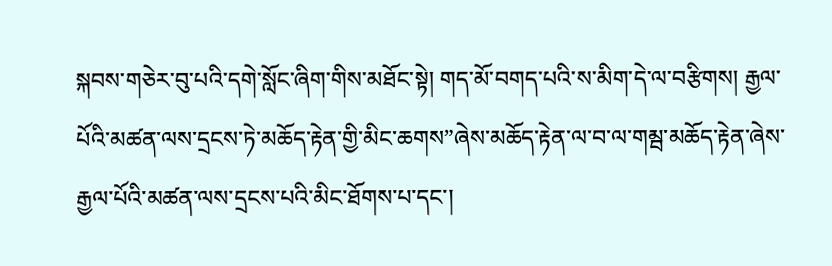སྐབས་གཅེར་བུ་པའི་དགེ་སློང་ཞིག་གིས་མཐོང་སྟེ། གད་མོ་བགད་པའི་ས་མིག་དེ་ལ་བརྩིགས། རྒྱལ་པོའི་མཚན་ལས་དྲངས་ཏེ་མཆོད་རྟེན་གྱི་མིང་ཆགས”ཞེས་མཆོད་རྟེན་ལ་བ་ལ་གམྦ་མཆོད་རྟེན་ཞེས་རྒྱལ་པོའི་མཚན་ལས་དྲངས་པའི་མིང་ཐོགས་པ་དང་།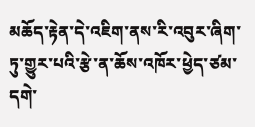མཆོད་རྟེན་དེ་འཇིག་ནས་རི་འབུར་ཞིག་ཏུ་གྱུར་པའི་རྩེ་ན་ཆོས་འཁོར་ཕྱེད་ཙམ་དགེ་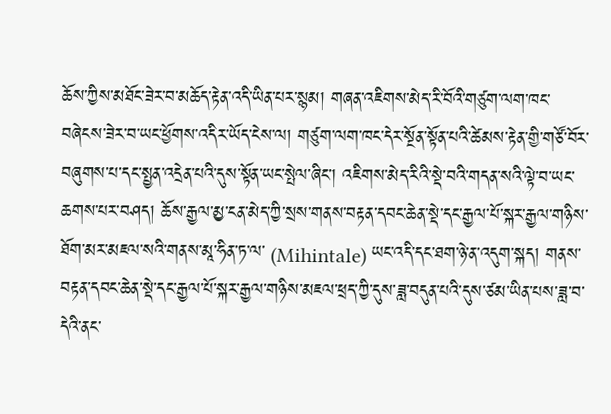ཆོས་ཀྱིས་མཐོང་ཟེར་བ་མཆོད་རྟེན་འདི་ཡིན་པར་སྙམ། གཞན་འཇིགས་མེད་རི་བོའི་གཙུག་ལག་ཁང་བཞེངས་ཟེར་བ་ཡང་ཕྱོགས་འདིར་ཡོད་ངེས་ལ། གཙུག་ལག་ཁང་དེར་སྔོན་སྟོན་པའི་ཚེམས་རྟེན་གྱི་གཙོ་བོར་བཞུགས་པ་དང་སྤྱན་འདྲེན་པའི་དུས་སྟོན་ཡང་སྤེལ་ཞིང་། འཇིགས་མེད་རིའི་སྡེ་བའི་གདན་སའི་ལྟེ་བ་ཡང་ཆགས་པར་བཤད། ཆོས་རྒྱལ་མྱ་ངན་མེད་ཀྱི་སྲས་གནས་བརྟན་དབང་ཆེན་སྡེ་དང་རྒྱལ་པོ་སྐར་རྒྱལ་གཉིས་ཐོག་མར་མཇལ་སའི་གནས་མཱ་ཧིན་ཏ་ལ་ (Mihintale) ཡང་འདི་དང་ཐག་ཉེ་ན་འདུག་སྐད། གནས་བརྟན་དབང་ཆེན་སྡེ་དང་རྒྱལ་པོ་སྐར་རྒྱལ་གཉིས་མཇལ་ཕྲད་ཀྱི་དུས་ཟླ་བདུན་པའི་དུས་ཙམ་ཡིན་པས་ཟླ་བ་དེའི་ནང་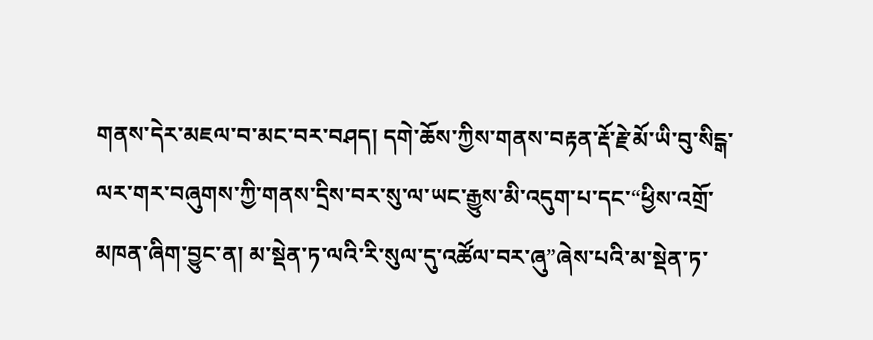གནས་དེར་མཇལ་བ་མང་བར་བཤད། དགེ་ཆོས་ཀྱིས་གནས་བརྟན་རྡོ་རྗེ་མོ་ཡི་བུ་སིངྒ་ལར་གར་བཞུགས་ཀྱི་གནས་དྲིས་བར་སུ་ལ་ཡང་རྒྱུས་མི་འདུག་པ་དང་“ཕྱིས་འགྲོ་མཁན་ཞིག་བྱུང་ན། མ་སྡེན་ཏ་ལའི་རི་སུལ་དུ་འཚོལ་བར་ཞུ”ཞེས་པའི་མ་སྡེན་ཏ་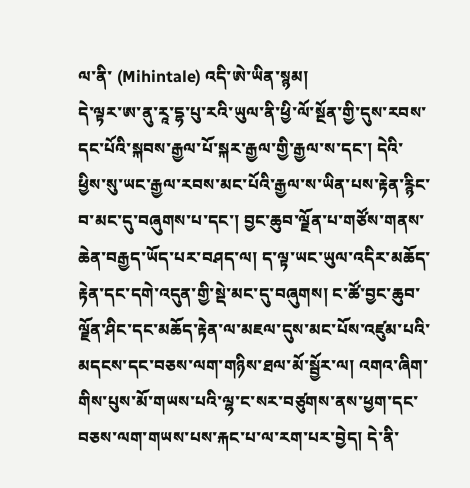ལ་ནི་ (Mihintale) འདི་ཨེ་ཡིན་སྙམ།
དེ་ལྟར་ཨ་ནུ་རཱ་དྷ་པུ་རའི་ཡུལ་ནི་ཕྱི་ལོ་སྔོན་གྱི་དུས་རབས་དང་པོའི་སྐབས་རྒྱལ་པོ་སྐར་རྒྱལ་གྱི་རྒྱལ་ས་དང་། དེའི་ཕྱིས་སུ་ཡང་རྒྱལ་རབས་མང་པོའི་རྒྱལ་ས་ཡིན་པས་རྟེན་རྙིང་བ་མང་དུ་བཞུགས་པ་དང་། བྱང་ཆུབ་ལྗོན་པ་གཙོས་གནས་ཆེན་བརྒྱད་ཡོད་པར་བཤད་ལ། ད་ལྟ་ཡང་ཡུལ་འདིར་མཆོད་རྟེན་དང་དགེ་འདུན་གྱི་སྡེ་མང་དུ་བཞུགས། ང་ཚོ་བྱང་ཆུབ་ལྗོན་ཤིང་དང་མཆོད་རྟེན་ལ་མཇལ་དུས་མང་པོས་འཛུམ་པའི་མདངས་དང་བཅས་ལག་གཉིས་ཐལ་མོ་སྦྱོར་ལ། འགའ་ཞིག་གིས་པུས་མོ་གཡས་པའི་ལྷ་ང་སར་བཙུགས་ནས་ཕྱག་དང་བཅས་ལག་གཡས་པས་རྐང་པ་ལ་རག་པར་བྱེད། དེ་ནི་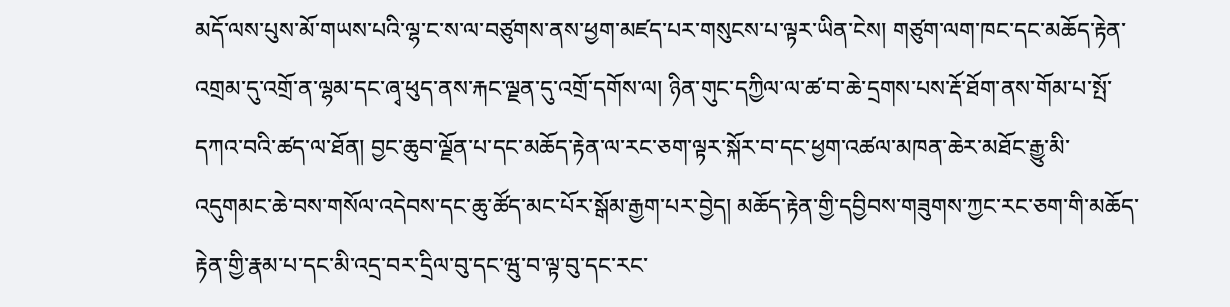མདོ་ལས་པུས་མོ་གཡས་པའི་ལྷ་ང་ས་ལ་བཙུགས་ནས་ཕྱག་མཛད་པར་གསུངས་པ་ལྟར་ཡིན་ངེས། གཙུག་ལག་ཁང་དང་མཆོད་རྟེན་འགྲམ་དུ་འགྲོ་ན་ལྷམ་དང་ཞྭ་ཕུད་ནས་རྐང་ལྗན་དུ་འགྲོ་དགོས་ལ། ཉིན་གུང་དཀྱིལ་ལ་ཚ་བ་ཆེ་དྲགས་པས་རྡོ་ཐོག་ནས་གོམ་པ་སྤོ་དཀའ་བའི་ཚད་ལ་ཐོན། བྱང་ཆུབ་ལྗོན་པ་དང་མཆོད་རྟེན་ལ་རང་ཅག་ལྟར་སྐོར་བ་དང་ཕྱག་འཚལ་མཁན་ཆེར་མཐོང་རྒྱུ་མི་འདུགམང་ཆེ་བས་གསོལ་འདེབས་དང་ཆུ་ཚོད་མང་པོར་སྒོམ་རྒྱག་པར་བྱེད། མཆོད་རྟེན་གྱི་དབྱིབས་གཟུགས་ཀྱང་རང་ཅག་གི་མཆོད་རྟེན་གྱི་རྣམ་པ་དང་མི་འདྲ་བར་དྲིལ་བུ་དང་ཝུ་བ་ལྟ་བུ་དང་རང་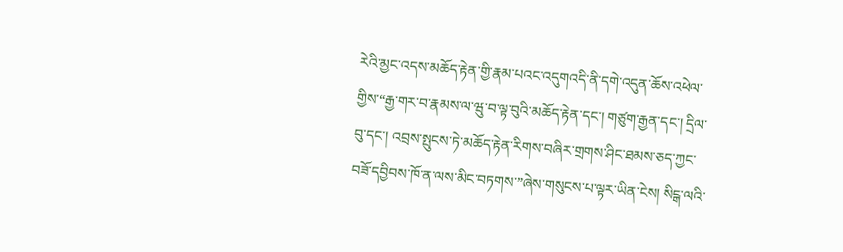རེའི་མྱང་འདས་མཆོད་རྟེན་གྱི་རྣམ་པའང་འདུགའདི་ནི་དགེ་འདུན་ཆོས་འཕེལ་གྱིས་“རྒྱ་གར་བ་རྣམས་ལ་ཝུ་བ་ལྟ་བུའི་མཆོད་རྟེན་དང་། གཙུག་རྒྱན་དང་། དྲིལ་བུ་དང་། འབྲས་སྤུངས་ཏེ་མཆོད་རྟེན་རིགས་བཞིར་གྲགས་ཤིང་ཐམས་ཅད་ཀྱང་བཟོ་དབྱིབས་ཁོ་ན་ལས་མིང་བཏགས་”ཞེས་གསུངས་པ་ལྟར་ཡིན་ངེས། སིངྒ་ལའི་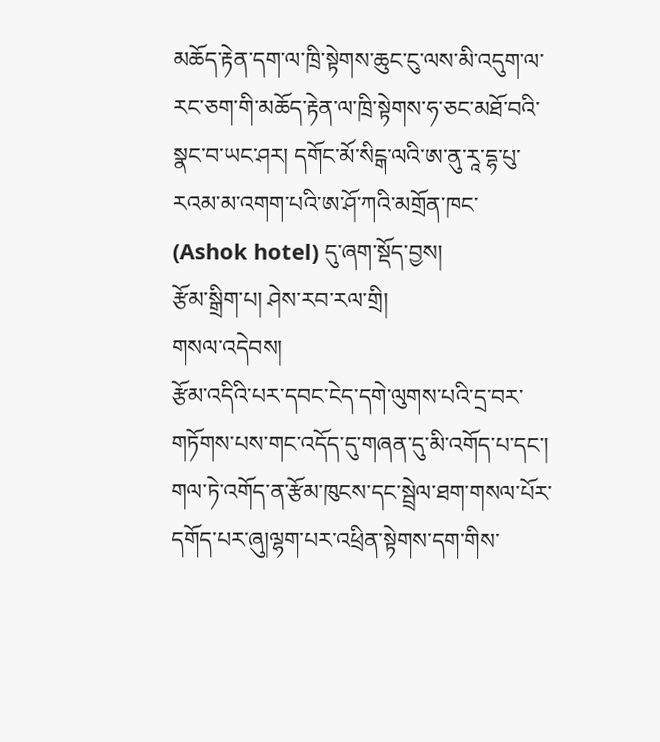མཆོད་རྟེན་དག་ལ་ཁྲི་སྟེགས་ཆུང་ངུ་ལས་མི་འདུག་ལ་རང་ཅག་གི་མཆོད་རྟེན་ལ་ཁྲི་སྟེགས་ཧ་ཅང་མཐོ་བའི་སྣང་བ་ཡང་ཤར། དགོང་མོ་སིངྒ་ལའི་ཨ་ནུ་རཱ་དྷ་པུ་རའམ་མ་འགག་པའི་ཨ་ཤོ་ཀའི་མགྲོན་ཁང་ (Ashok hotel) དུ་ཞག་སྡོད་བྱས།
རྩོམ་སྒྲིག་པ། ཤེས་རབ་རལ་གྲི།
གསལ་འདེབས།
རྩོམ་འདིའི་པར་དབང་ངེད་དགེ་ལུགས་པའི་དྲ་བར་གཏོགས་པས་གང་འདོད་དུ་གཞན་དུ་མི་འགོད་པ་དང་། གལ་ཏེ་འགོད་ན་རྩོམ་ཁུངས་དང་སྦྲེལ་ཐག་གསལ་པོར་དགོད་པར་ཞུ།ལྷག་པར་འཕྲིན་སྟེགས་དག་གིས་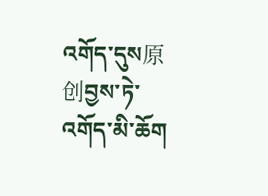འགོད་དུས原创བྱས་ཏེ་འགོད་མི་ཆོག